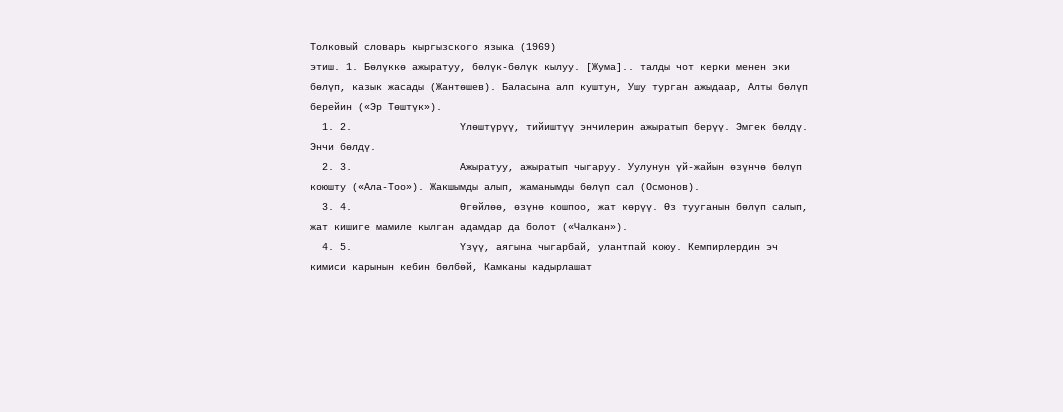Толковый словарь кыргызского языка (1969)
этиш. 1. Бөлүккө ажыратуу, бөлүк-бөлүк кылуу. [Жума].. талды чот керки менен эки бөлүп, казык жасады (Жантөшев). Баласына алп куштун, Ушу турган ажыдаар, Алты бөлүп берейин («Эр Төштүк»).
  1. 2.                  Үлөштүрүү, тийиштүү энчилерин ажыратып берүү. Эмгек бөлдү. Энчи бөлдү.
  2. 3.                  Ажыратуу, ажыратып чыгаруу. Уулунун үй-жайын өзүнчө бөлүп коюшту («Ала-Тоо»). Жакшымды алып, жаманымды бөлүп сал (Осмонов).
  3. 4.                  Өгөйлөө, өзүнө кошпоо, жат көрүү. Өз тууганын бөлүп салып, жат кишиге мамиле кылган адамдар да болот («Чалкан»).
  4. 5.                  Үзүү, аягына чыгарбай, улантпай коюу. Кемпирлердин эч кимиси карынын кебин бөлбөй, Камканы кадырлашат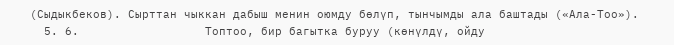(Сыдыкбеков). Сырттан чыккан дабыш менин оюмду бөлүп, тынчымды ала баштады («Ала-Тоо»).
  5. 6.                  Топтоо, бир багытка буруу (көнүлдү, ойду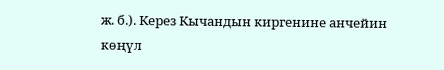ж. б.). Керез Кычандын киргенине анчейин көңүл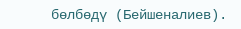бөлбөдү (Бейшеналиев).